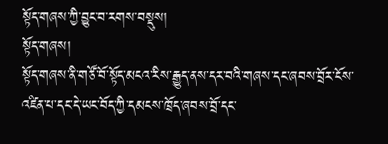སྟོད་གཞས་ཀྱི་བྱུང་བ་རགས་བསྡུས།
སྟོད་གཞས།
སྟོད་གཞས་ནི་གཙོ་བོ་སྟོད་མངའ་རིས་རྒྱུད་ནས་དར་བའི་གཞས་དང་ཞབས་བྲོར་ངོས་འཛིན་པ་དང་དེ་ཡང་བོད་ཀྱི་དམངས་ཁྲོད་ཞབས་བྲོ་དང་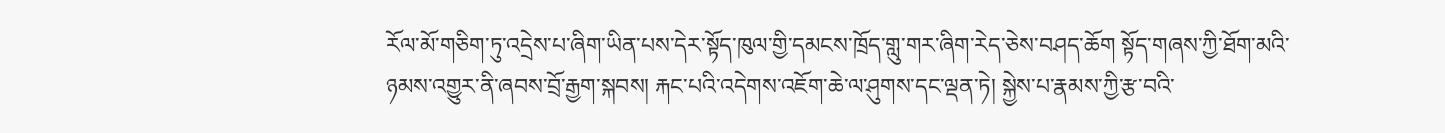རོལ་མོ་གཅིག་ཏུ་འདྲེས་པ་ཞིག་ཡིན་པས་དེར་སྟོད་ཁུལ་གྱི་དམངས་ཁྲོད་གླུ་གར་ཞིག་རེད་ཅེས་བཤད་ཆོག སྟོད་གཞས་ཀྱི་ཐོག་མའི་ཉམས་འགྱུར་ནི་ཞབས་བྲོ་རྒྱག་སྐབས། རྐང་པའི་འདེགས་འཇོག་ཆེ་ལ་ཤུགས་དང་ལྡན་ཏེ། སྐྱེས་པ་རྣམས་ཀྱི་རྩ་བའི་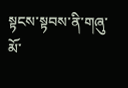སྟངས་སྟབས་ནི་གཞུ་མོ་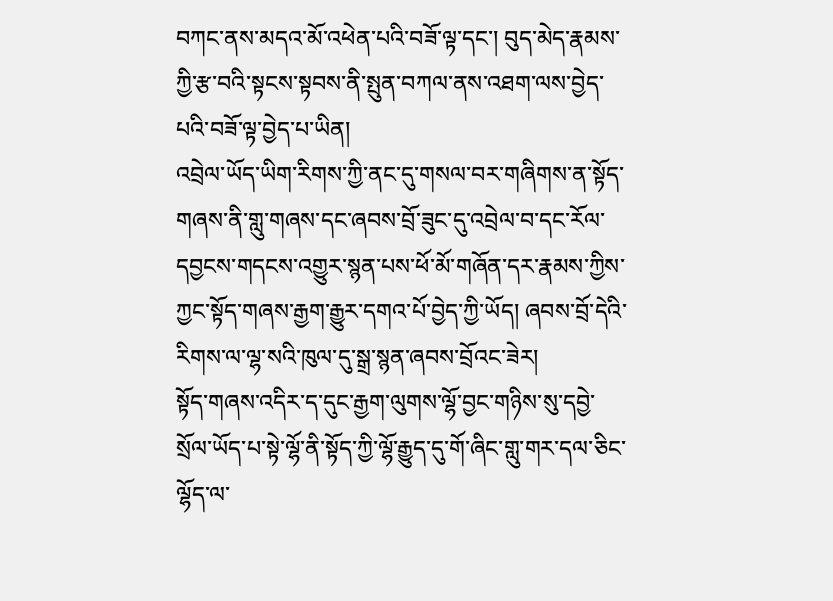བཀང་ནས་མདའ་མོ་འཕེན་པའི་བཟོ་ལྟ་དང་། བུད་མེད་རྣམས་ཀྱི་རྩ་བའི་སྟངས་སྟབས་ནི་སྤུན་བཀལ་ནས་འཐག་ལས་བྱེད་པའི་བཟོ་ལྟ་བྱེད་པ་ཡིན།
འབྲེལ་ཡོད་ཡིག་རིགས་ཀྱི་ནང་དུ་གསལ་བར་གཞིགས་ན་སྟོད་གཞས་ནི་གླུ་གཞས་དང་ཞབས་བྲོ་ཟུང་དུ་འབྲེལ་བ་དང་རོལ་དབྱངས་གདངས་འགྱུར་སྙན་པས་ཕོ་མོ་གཞོན་དར་རྣམས་ཀྱིས་ཀྱང་སྟོད་གཞས་རྒྱག་རྒྱུར་དགའ་པོ་བྱེད་ཀྱི་ཡོད། ཞབས་བྲོ་དེའི་རིགས་ལ་ལྷ་སའི་ཁུལ་དུ་སྒྲ་སྙན་ཞབས་བྲོའང་ཟེར།
སྟོད་གཞས་འདིར་ད་དུང་རྒྱག་ལུགས་ལྷོ་བྱང་གཉིས་སུ་དབྱེ་སྲོལ་ཡོད་པ་སྟེ་ལྷོ་ནི་སྟོད་ཀྱི་ལྷོ་རྒྱུད་དུ་གོ་ཞིང་གླུ་གར་དལ་ཅིང་ལྷོད་ལ་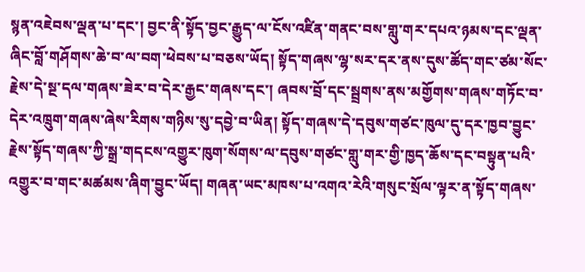སྙན་འཇེབས་ལྡན་པ་དང་། བྱང་ནི་སྟོད་བྱང་རྒྱུད་ལ་ངོས་འཛིན་གནང་བས་གླུ་གར་དཔའ་ཉམས་དང་ལྡན་ཞིང་བློ་གཤོགས་ཆེ་བ་ལ་བག་ཕེབས་པ་བཅས་ཡོད། སྟོད་གཞས་ལྷ་སར་དར་ནས་དུས་ཚོད་གང་ཙམ་སོང་རྗེས་དེ་སྔ་དལ་གཞས་ཟེར་བ་དེར་རྒྱང་གཞས་དང་། ཞབས་བྲོ་དང་སྦྲགས་ནས་མགྱོགས་གཞས་གཏོང་བ་དེར་འཁྲུག་གཞས་ཞེས་རིགས་གཉིས་སུ་དབྱེ་བ་ཡིན། སྟོད་གཞས་དེ་དབུས་གཙང་ཁུལ་དུ་དར་ཁྱབ་བྱུང་རྗེས་སྟོད་གཞས་ཀྱི་སྒྲ་གདངས་འགྱུར་ཁུག་སོགས་ལ་དབུས་གཙང་གླུ་གར་གྱི་ཁྱད་ཆོས་དང་བསྟུན་པའི་འགྱུར་བ་གང་མཚམས་ཞིག་བྱུང་ཡོད། གཞན་ཡང་མཁས་པ་འགའ་རེའི་གསུང་སྲོལ་ལྟར་ན་སྟོད་གཞས་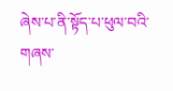ཞེས་པ་ནི་སྟོད་པ་ཕུལ་བའི་གཞས་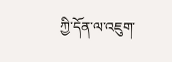ཀྱི་དོན་ལ་འཇུག་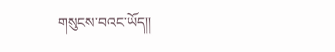གསུངས་བའང་ཡོད།།